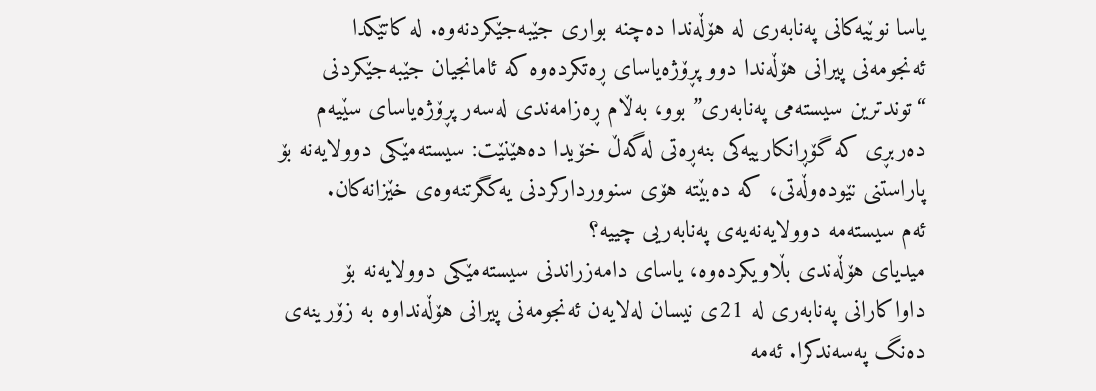یاسا نوێیەکانی پەنابەری لە هۆڵەندا دەچنە بواری جێبەجێکردنەوە. لە کاتێکدا ئەنجومەنی پیرانی هۆڵەندا دوو پڕۆژەیاسای ڕەتکردەوە کە ئامانجیان جێبەجێکردنی “توندترین سیستەمی پەنابەری” بوو، بەڵام ڕەزامەندی لەسەر پڕۆژەیاسای سێیەم دەربڕی کە گۆڕانکارییەکی بنەڕەتی لەگەڵ خۆیدا دەهێنێت: سیستەمێکی دوولایەنە بۆ پاراستنی نێودەوڵەتی، کە دەبێتە هۆی سنووردارکردنی یەکگرتنەوەی خێزانەکان.
ئەم سیستەمە دوولایەنەیەی پەنابەریی چییە؟
میدیای هۆڵەندی بڵاویکردەوە، یاسای دامەزراندنی سیستەمێکی دوولایەنە بۆ داواکارانی پەنابەری لە 21ی نیسان لەلایەن ئەنجومەنی پیرانی هۆڵەنداوە بە زۆرینەی دەنگ پەسەندکرا. ئەمە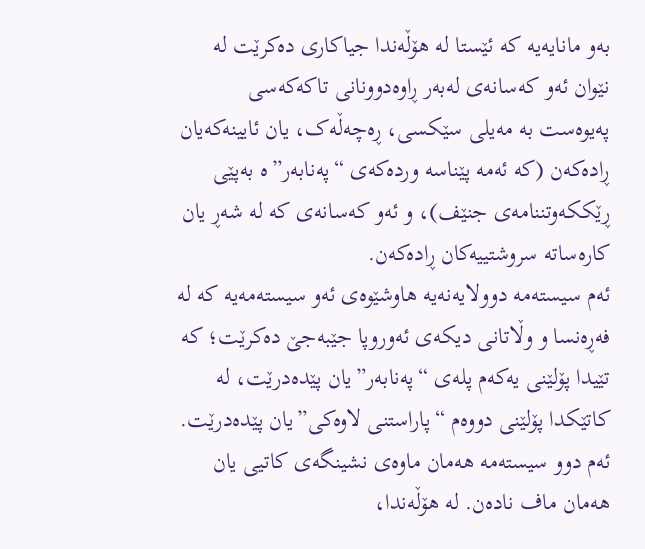بەو مانایەیە کە ئێستا لە هۆڵەندا جیاکاری دەکرێت لە نێوان ئەو کەسانەی لەبەر ڕاوەدوونانی تاکەکەسی پەیوەست بە مەیلی سێکسی، ڕەچەڵەک، یان ئایینەکەیان ڕادەکەن (کە ئەمە پێناسە وردەکەی “پەنابەر”ە بەپێی ڕێککەوتننامەی جنێف)، و ئەو کەسانەی کە لە شەڕ یان کارەساتە سروشتییەکان ڕادەکەن.
ئەم سیستەمە دوولایەنەیە هاوشێوەی ئەو سیستەمەیە کە لە فەڕەنسا و وڵاتانی دیکەی ئەوروپا جێبەجێ دەکرێت؛ کە تێیدا پۆلێنی یەکەم پلەی “پەنابەر”یان پێدەدرێت، لە کاتێکدا پۆلێنی دووەم “پاراستنی لاوەکی”یان پێدەدرێت. ئەم دوو سیستەمە هەمان ماوەی نشینگەی کاتیی یان هەمان ماف نادەن. لە هۆڵەندا،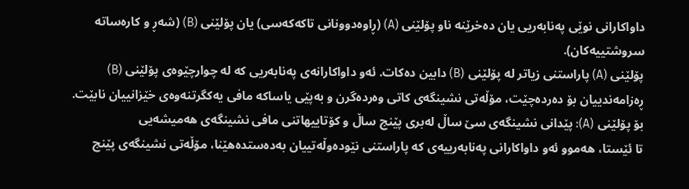داواکارانی نوێی پەنابەریی یان دەخرێنە ناو پۆلێنی (A) (ڕاوەدوونانی تاکەکەسی) یان پۆلێنی (B) (شەڕ و کارەساتە سروشتییەکان).
پۆلێنی (A) پاراستنی زیاتر لە پۆلێنی (B) دابین دەکات. ئەو داواکارانەی پەنابەریی کە لە چوارچێوەی پۆلێنی (B) ڕەزامەندییان بۆ دەردەچێت، مۆڵەتی نشینگەی کاتی وەردەگرن و بەپێی یاساکە مافی یەکگرتنەوەی خێزانییان نابێت.
بۆ پۆلێنی (A): پێدانی نشینگەی سێ ساڵ لەبری پێنج ساڵ و کۆتاییهاتنی مافی نشینگەی هەمیشەیی
تا ئێستا، هەموو ئەو داواکارانی پەنابەرییەی کە پاراستنی نێودەوڵەتییان بەدەستدەهێنا، مۆڵەتی نشینگەی پێنج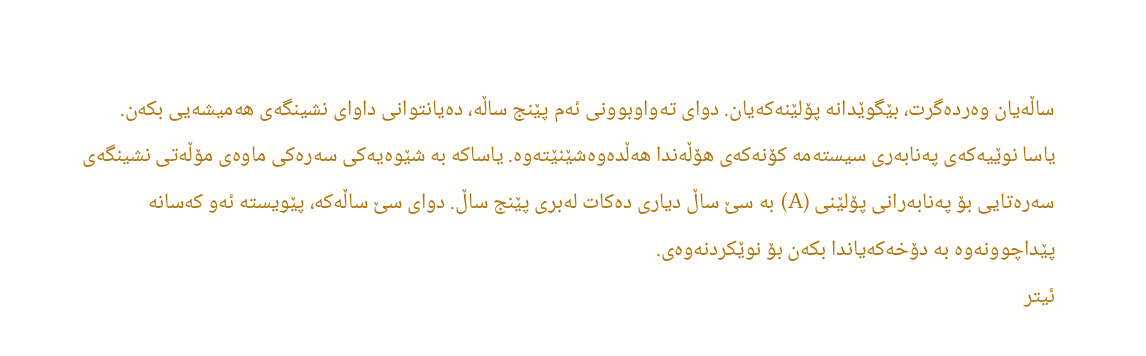ساڵەیان وەردەگرت، بێگوێدانە پۆلێنەکەیان. دوای تەواوبوونی ئەم پێنج ساڵە، دەیانتوانی داوای نشینگەی هەمیشەیی بکەن.
یاسا نوێیەکەی پەنابەری سیستەمە کۆنەکەی هۆڵەندا هەڵدەوەشێنێتەوە. یاساکە بە شێوەیەکی سەرەکی ماوەی مۆڵەتی نشینگەی سەرەتایی بۆ پەنابەرانی پۆلێنی (A) بە سێ ساڵ دیاری دەکات لەبری پێنج ساڵ. دوای سێ ساڵەکە، پێویستە ئەو کەسانە پێداچوونەوە بە دۆخەکەیاندا بکەن بۆ نوێکردنەوەی.
ئیتر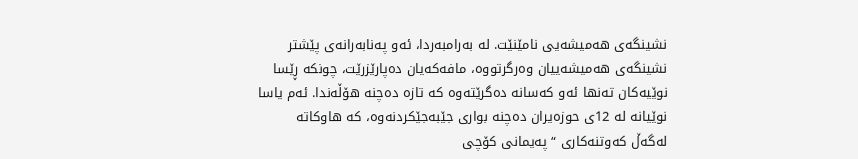نشینگەی هەمیشەیی نامێنێت. لە بەرامبەردا، ئەو پەنابەرانەی پێشتر نشینگەی هەمیشەییان وەرگرتووە، مافەکەیان دەپارێزرێت، چونکە ڕێسا نوێیەکان تەنها ئەو کەسانە دەگرێتەوە کە تازە دەچنە هۆڵەندا. ئەم یاسا نوێیانە لە 12ی حوزەیران دەچنە بواری جێبەجێکردنەوە، کە هاوکاتە لەگەڵ کەوتنەکاری “پەیمانی کۆچی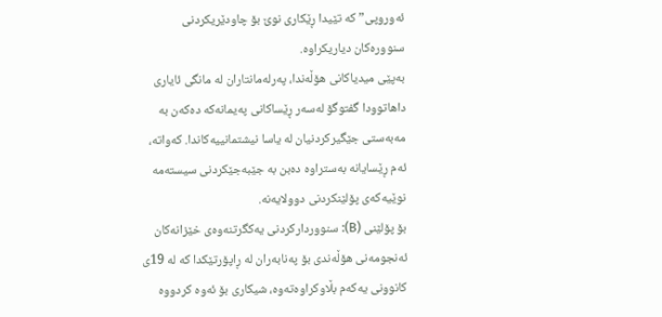ئەوروپی” کە تێیدا ڕێکاری نوێ بۆ چاودێریکردنی سنوورەکان دیاریکراوە.
بەپێی میدیاکانی هۆڵەندا، پەرلەمانتاران لە مانگی ئایاری داهاتوودا گفتوگۆ لەسەر ڕێساکانی پەیمانەکە دەکەن بە مەبەستی جێگیرکردنیان لە یاسا نیشتمانییەکاندا. کەواتە، ئەم ڕێسایانە بەستراوە دەبن بە جێبەجێکردنی سیستەمە نوێیەکەی پۆلێنکردنی دوولایەنە.
بۆ پۆلێنی (B): سنووردارکردنی یەکگرتنەوەی خێزانەکان
ئەنجومەنی هۆڵەندی بۆ پەنابەران لە ڕاپۆرتێکدا کە لە 19ی کانوونی یەکەم بڵاوکراوەتەوە، شیکاری بۆ ئەوە کردووە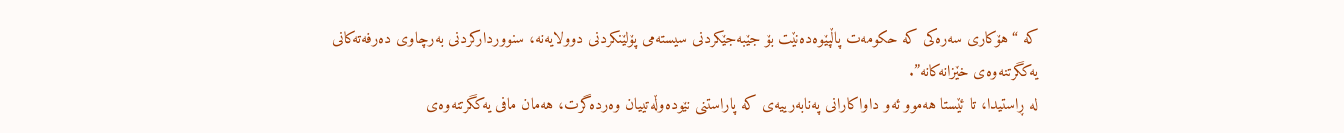کە “هۆکاری سەرەکی کە حکومەت پاڵپێوەدەنێت بۆ جێبەجێکردنی سیستەمی پۆلێنکردنی دوولایەنە، سنووردارکردنی بەرچاوی دەرفەتەکانی یەکگرتنەوەی خێزانەکانە”.
لە ڕاستیدا، تا ئێستا هەموو ئەو داواکارانی پەنابەرییەی کە پاراستنی نێودەوڵەتییان وەردەگرت، هەمان مافی یەکگرتنەوەی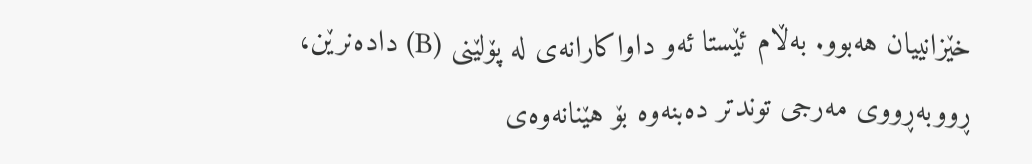خێزانییان هەبوو. بەڵام ئێستا ئەو داواکارانەی لە پۆلێنی (B) دادەنرێن، ڕووبەڕووی مەرجی توندتر دەبنەوە بۆ هێنانەوەی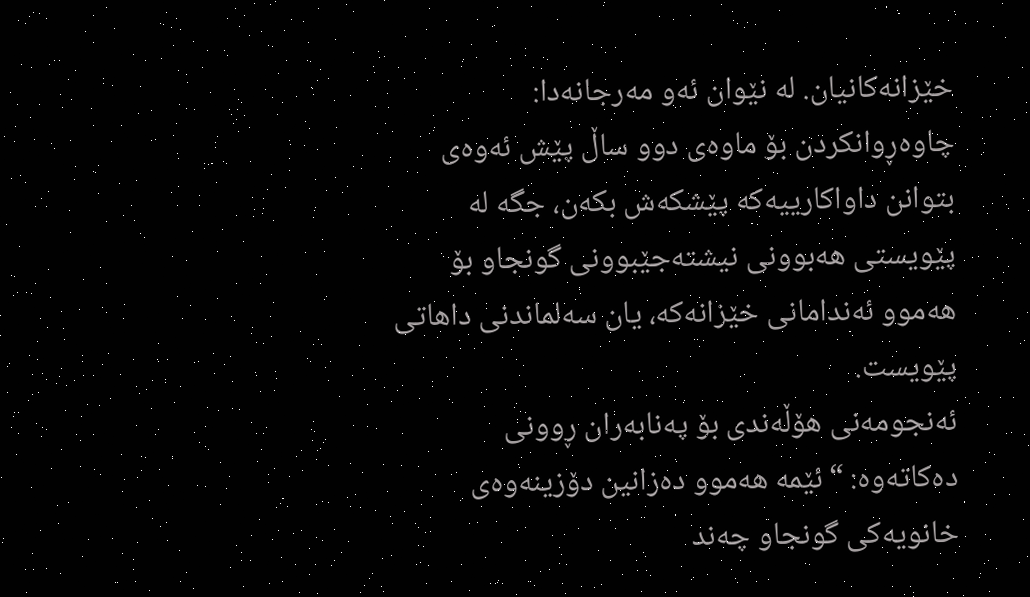خێزانەکانیان. لە نێوان ئەو مەرجانەدا: چاوەڕوانکردن بۆ ماوەی دوو ساڵ پێش ئەوەی بتوانن داواکارییەکە پێشکەش بکەن، جگە لە پێویستی هەبوونی نیشتەجێبوونی گونجاو بۆ هەموو ئەندامانی خێزانەکە، یان سەلماندنی داهاتی پێویست.
ئەنجومەنی هۆڵەندی بۆ پەنابەران ڕوونی دەکاتەوە: “ئێمە هەموو دەزانین دۆزینەوەی خانویەکی گونجاو چەند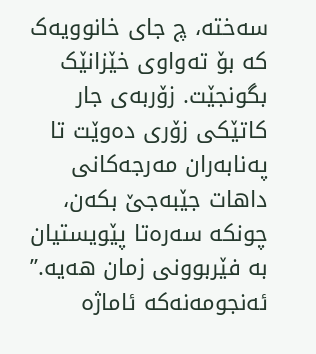سەختە، چ جای خانوویەک کە بۆ تەواوی خێزانێک بگونجێت. زۆربەی جار کاتێکی زۆری دەوێت تا پەنابەران مەرجەکانی داهات جێبەجێ بکەن، چونکە سەرەتا پێویستیان بە فێربوونی زمان هەیە.”
ئەنجومەنەکە ئاماژە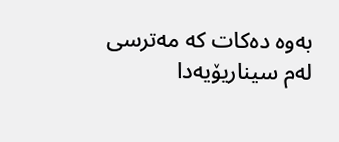بەوە دەکات کە مەترسی لەم سیناریۆیەدا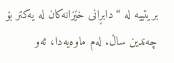بریتییە لە “دابڕانی خێزانەکان لە یەکتر بۆ چەندین ساڵ. لەم ماوەیەدا، ئەو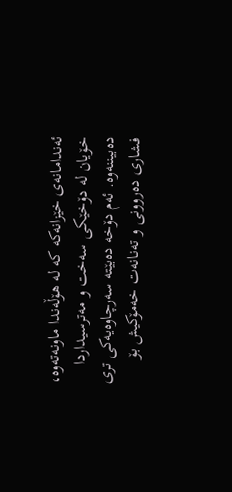ئەندامانەی خێزانەکە کە لە هۆڵەندا ماونەتەوە، خۆیان لە دۆخێکی سەخت و مەترسیداردا دەبیننەوە. ئەم دۆخە دەبێتە سەرچاوەیەکی تری فشاری دەروونی و تەنانەت خەمۆکیش بۆ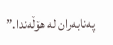پەنابەران لە هۆڵەندا.”